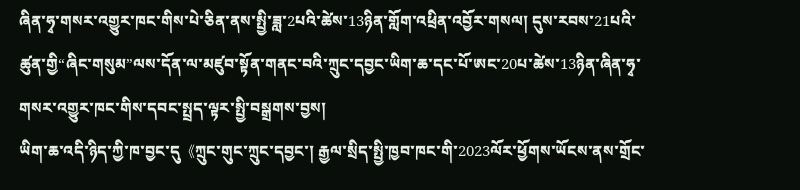ཞིན་ཧྭ་གསར་འགྱུར་ཁང་གིས་པེ་ཅིན་ནས་སྤྱི་ཟླ་2པའི་ཚེས་13ཉིན་གློག་འཕྲིན་འབྱོར་གསལ། དུས་རབས་21པའི་ཚུན་གྱི“ཞིང་གསུམ”ལས་དོན་ལ་མཛུབ་སྟོན་གནང་བའི་ཀྲུང་དབྱང་ཡིག་ཆ་དང་པོ་ཨང་20པ་ཚེས་13ཉིན་ཞིན་ཧྭ་གསར་འགྱུར་ཁང་གིས་དབང་སྤྲད་ལྟར་སྤྱི་བསྒྲགས་བྱས།
ཡིག་ཆ་འདི་ཉིད་ཀྱི་ཁ་བྱང་དུ《ཀྲུང་གུང་ཀྲུང་དབྱང་། རྒྱལ་སྲིད་སྤྱི་ཁྱབ་ཁང་གི་2023ལོར་ཕྱོགས་ཡོངས་ནས་གྲོང་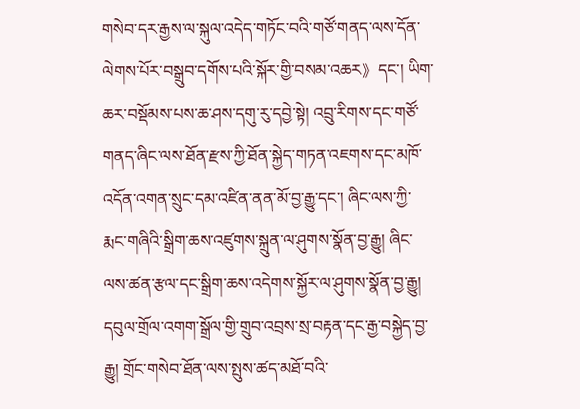གསེབ་དར་རྒྱས་ལ་སྐུལ་འདེད་གཏོང་བའི་གཙོ་གནད་ལས་དོན་ལེགས་པོར་བསྒྲུབ་དགོས་པའི་སྐོར་གྱི་བསམ་འཆར》དང་། ཡིག་ཆར་བསྡོམས་པས་ཆ་ཤས་དགུ་རུ་དབྱེ་སྟེ། འབྲུ་རིགས་དང་གཙོ་གནད་ཞིང་ལས་ཐོན་རྫས་ཀྱི་ཐོན་སྐྱེད་གཏན་འཇགས་དང་མཁོ་འདོན་འགན་སྲུང་དམ་འཛིན་ནན་མོ་བྱ་རྒྱུ་དང་། ཞིང་ལས་ཀྱི་རྨང་གཞིའི་སྒྲིག་ཆས་འཛུགས་སྐྲུན་ལ་ཤུགས་སྣོན་བྱ་རྒྱུ། ཞིང་ལས་ཚན་རྩལ་དང་སྒྲིག་ཆས་འདེགས་སྐྱོར་ལ་ཤུགས་སྣོན་བྱ་རྒྱུ། དབུལ་གྲོལ་འགག་སྒྲོལ་གྱི་གྲུབ་འབྲས་སྲ་བརྟན་དང་རྒྱ་བསྐྱེད་བྱ་རྒྱུ། གྲོང་གསེབ་ཐོན་ལས་སྤུས་ཚད་མཐོ་བའི་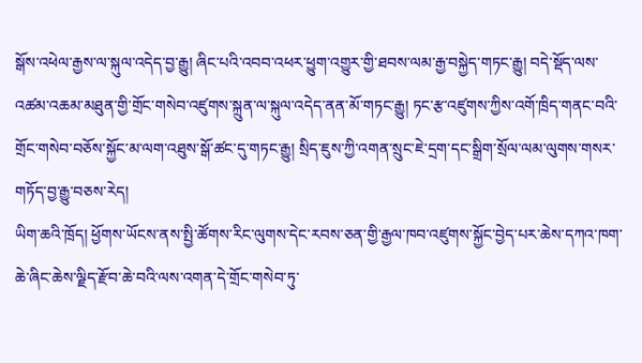སྒོས་འཕེལ་རྒྱས་ལ་སྐུལ་འདེད་བྱ་རྒྱུ། ཞིང་པའི་འབབ་འཕར་ཕྱུག་འགྱུར་གྱི་ཐབས་ལམ་རྒྱ་བསྐྱེད་གཏང་རྒྱུ། བདེ་སྡོད་ལས་འཚམ་འཆམ་མཐུན་གྱི་གྲོང་གསེབ་འཛུགས་སྐྲུན་ལ་སྐུལ་འདེད་ནན་མོ་གཏང་རྒྱུ། ཏང་རྩ་འཛུགས་ཀྱིས་འགོ་ཁྲིད་གནང་བའི་གྲོང་གསེབ་བཅོས་སྐྱོང་མ་ལག་འཐུས་སྒོ་ཚང་དུ་གཏང་རྒྱུ། སྲིད་ཇུས་ཀྱི་འགན་སྲུང་ཇེ་དྲག་དང་སྒྲིག་སྲོལ་ལམ་ལུགས་གསར་གཏོད་བྱ་རྒྱུ་བཅས་རེད།
ཡིག་ཆའི་ཁྲོད། ཕྱོགས་ཡོངས་ནས་སྤྱི་ཚོགས་རིང་ལུགས་དེང་རབས་ཅན་གྱི་རྒྱལ་ཁབ་འཛུགས་སྐྱོང་བྱེད་པར་ཆེས་དཀའ་ཁག་ཆེ་ཞིང་ཆེས་ལྗིད་རྫོབ་ཆེ་བའི་ལས་འགན་དེ་གྲོང་གསེབ་ཏུ་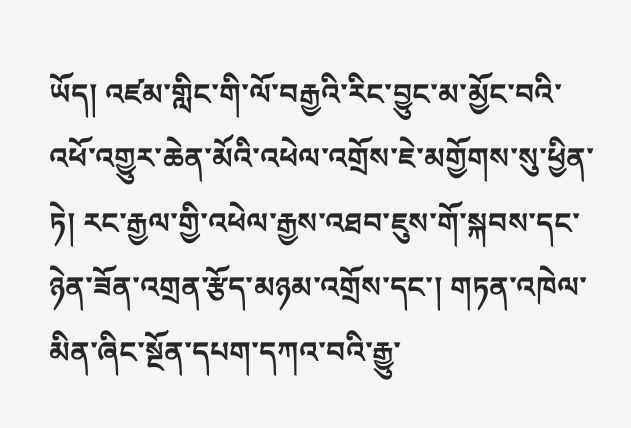ཡོད། འཛམ་གླིང་གི་ལོ་བརྒྱའི་རིང་བྱུང་མ་མྱོང་བའི་འཕོ་འགྱུར་ཆེན་མོའི་འཕེལ་འགྲོས་ཇེ་མགྱོགས་སུ་ཕྱིན་ཏེ། རང་རྒྱལ་གྱི་འཕེལ་རྒྱས་འཐབ་ཇུས་གོ་སྐབས་དང་ཉེན་ཟོན་འགྲན་རྩོད་མཉམ་འགྲོས་དང་། གཏན་འཁེལ་མིན་ཞིང་སྔོན་དཔག་དཀའ་བའི་རྒྱུ་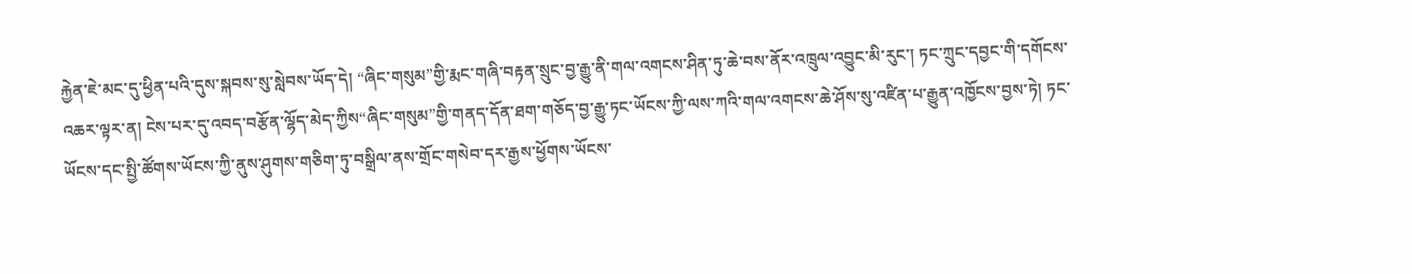རྐྱེན་ཇེ་མང་དུ་ཕྱིན་པའི་དུས་སྐབས་སུ་སླེབས་ཡོད་དེ། “ཞིང་གསུམ”གྱི་རྨང་གཞི་བརྟན་སྲུང་བྱ་རྒྱུ་ནི་གལ་འགངས་ཤིན་ཏུ་ཆེ་བས་ནོར་འཁྲུལ་འབྱུང་མི་རུང་། ཏང་ཀྲུང་དབྱང་གི་དགོངས་འཆར་ལྟར་ན། ངེས་པར་དུ་འབད་བརྩོན་ལྷོད་མེད་ཀྱིས“ཞིང་གསུམ”གྱི་གནད་དོན་ཐག་གཅོད་བྱ་རྒྱུ་ཏང་ཡོངས་ཀྱི་ལས་ཀའི་གལ་འགངས་ཆེ་ཤོས་སུ་འཛིན་པ་རྒྱུན་འཁྱོངས་བྱས་ཏེ། ཏང་ཡོངས་དང་སྤྱི་ཚོགས་ཡོངས་ཀྱི་ནུས་ཤུགས་གཅིག་ཏུ་བསྒྲིལ་ནས་གྲོང་གསེབ་དར་རྒྱས་ཕྱོགས་ཡོངས་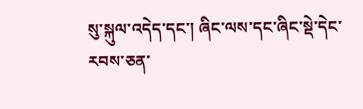སུ་སྐུལ་འདེད་དང་། ཞིང་ལས་དང་ཞིང་སྡེ་དེང་རབས་ཅན་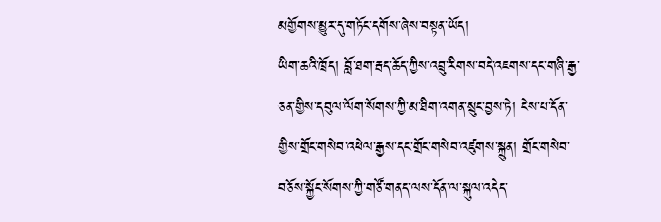མགྱོགས་མྱུར་དུ་གཏོང་དགོས་ཞེས་བསྟན་ཡོད།
ཡིག་ཆའི་ཁྲོད། བློ་ཐག་རྦད་ཆོད་ཀྱིས་འབྲུ་རིགས་བདེ་འཇགས་དང་གཞི་རྒྱ་ཅན་གྱིས་དབུལ་ལོག་སོགས་ཀྱི་མ་ཐིག་འགན་སྲུང་བྱས་ཏེ། ངེས་པ་དོན་གྱིས་གྲོང་གསེབ་འཕེལ་རྒྱས་དང་གྲོང་གསེབ་འཛུགས་སྐྲུན། གྲོང་གསེབ་བཅོས་སྐྱོང་སོགས་ཀྱི་གཙོ་གནད་ལས་དོན་ལ་སྐུལ་འདེད་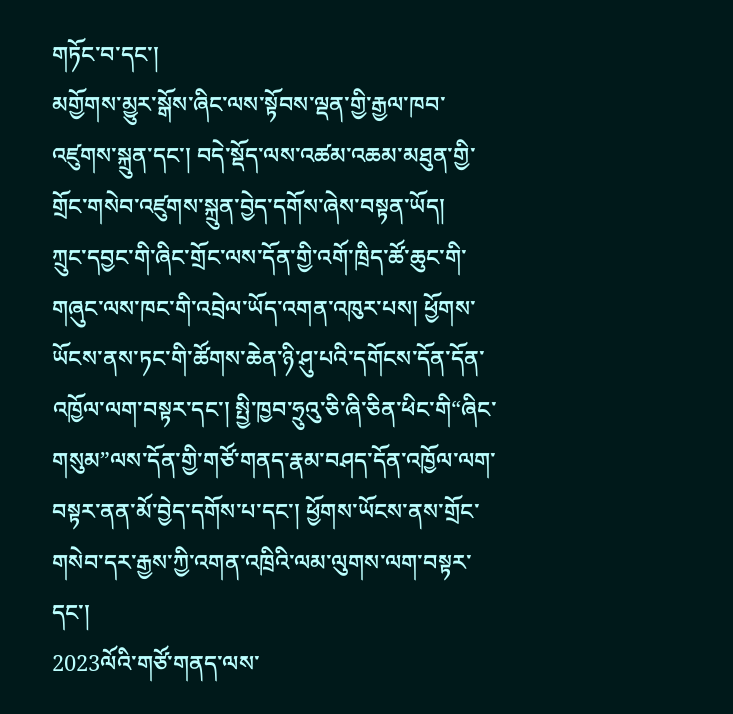གཏོང་བ་དང་།
མགྱོགས་མྱུར་སྒོས་ཞིང་ལས་སྟོབས་ལྡན་གྱི་རྒྱལ་ཁབ་འཛུགས་སྐྲུན་དང་། བདེ་སྡོད་ལས་འཚམ་འཆམ་མཐུན་གྱི་གྲོང་གསེབ་འཛུགས་སྐྲུན་བྱེད་དགོས་ཞེས་བསྟན་ཡོད།
ཀྲུང་དབྱང་གི་ཞིང་གྲོང་ལས་དོན་གྱི་འགོ་ཁྲིད་ཚོ་ཆུང་གི་གཞུང་ལས་ཁང་གི་འབྲེལ་ཡོད་འགན་འཁུར་པས། ཕྱོགས་ཡོངས་ནས་ཏང་གི་ཚོགས་ཆེན་ཉི་ཤུ་པའི་དགོངས་དོན་དོན་འཁྱོལ་ལག་བསྟར་དང་། སྤྱི་ཁྱབ་ཧྲུའུ་ཅི་ཞི་ཅིན་ཕིང་གི“ཞིང་གསུམ”ལས་དོན་གྱི་གཙོ་གནད་རྣམ་བཤད་དོན་འཁྱོལ་ལག་བསྟར་ནན་མོ་བྱེད་དགོས་པ་དང་། ཕྱོགས་ཡོངས་ནས་གྲོང་གསེབ་དར་རྒྱས་ཀྱི་འགན་འཁྲིའི་ལམ་ལུགས་ལག་བསྟར་དང་།
2023ལོའི་གཙོ་གནད་ལས་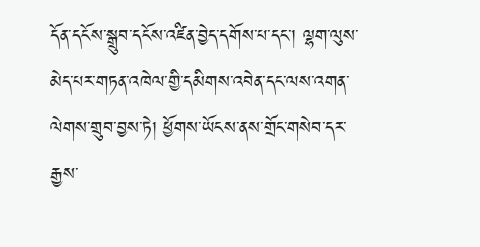དོན་དངོས་སྒྲུབ་དངོས་འཛིན་བྱེད་དགོས་པ་དང་། ལྷག་ལུས་མེད་པར་གཏན་འཁེལ་གྱི་དམིགས་འབེན་དང་ལས་འགན་ལེགས་གྲུབ་བྱས་ཏེ། ཕྱོགས་ཡོངས་ནས་གྲོང་གསེབ་དར་རྒྱས་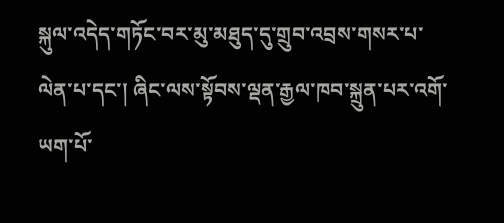སྐུལ་འདེད་གཏོང་བར་མུ་མཐུད་དུ་གྲུབ་འབྲས་གསར་པ་ལེན་པ་དང་། ཞིང་ལས་སྟོབས་ལྡན་རྒྱལ་ཁབ་སྐྲུན་པར་འགོ་ཡག་པོ་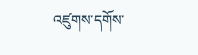འཛུགས་དགོས་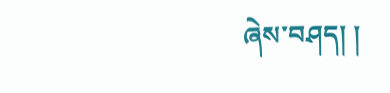ཞེས་བཤད། །